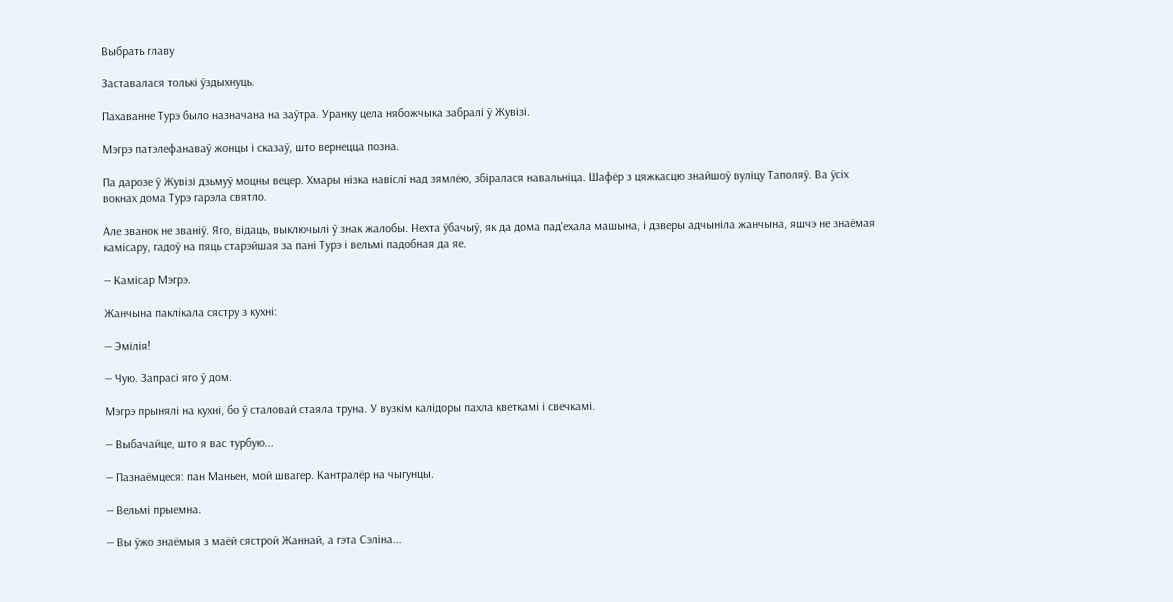Выбрать главу

Заставалася толькі ўздыхнуць.

Пахаванне Турэ было назначана на заўтра. Уранку цела нябожчыка забралі ў Жувізі.

Мэгрэ патэлефанаваў жонцы і сказаў, што вернецца позна.

Па дарозе ў Жувізі дзьмуў моцны вецер. Хмары нізка навіслі над зямлёю, збіралася навальніца. Шафёр з цяжкасцю знайшоў вуліцу Таполяў. Ва ўсіх вокнах дома Турэ гарэла святло.

Але званок не званіў. Яго, відаць, выключылі ў знак жалобы. Нехта ўбачыў, як да дома пад'ехала машына, і дзверы адчыніла жанчына, яшчэ не знаёмая камісару, гадоў на пяць старэйшая за пані Турэ і вельмі падобная да яе.

— Камісар Мэгрэ.

Жанчына паклікала сястру з кухні:

— Эмілія!

— Чую. Запрасі яго ў дом.

Мэгрэ прынялі на кухні, бо ў сталовай стаяла труна. У вузкім калідоры пахла кветкамі і свечкамі.

— Выбачайце, што я вас турбую...

— Пазнаёмцеся: пан Маньен, мой швагер. Кантралёр на чыгунцы.

— Вельмі прыемна.

— Вы ўжо знаёмыя з маёй сястрой Жаннай, а гэта Сэліна...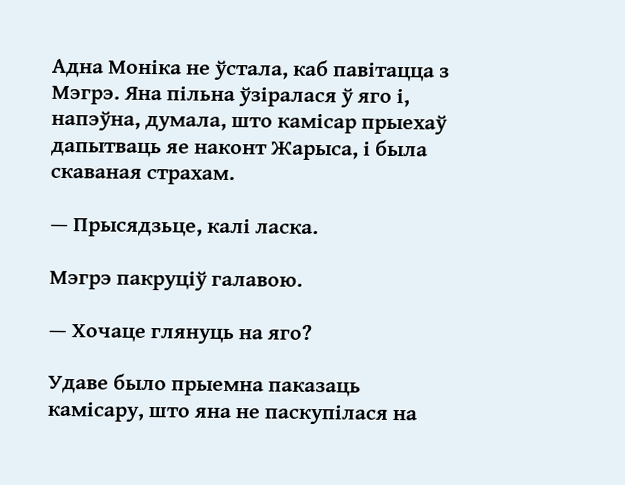Адна Моніка не ўстала, каб павітацца з Мэгрэ. Яна пільна ўзіралася ў яго і, напэўна, думала, што камісар прыехаў дапытваць яе наконт Жарыса, і была скаваная страхам.

— Прысядзьце, калі ласка.

Мэгрэ пакруціў галавою.

— Хочаце глянуць на яго?

Удаве было прыемна паказаць камісару, што яна не паскупілася на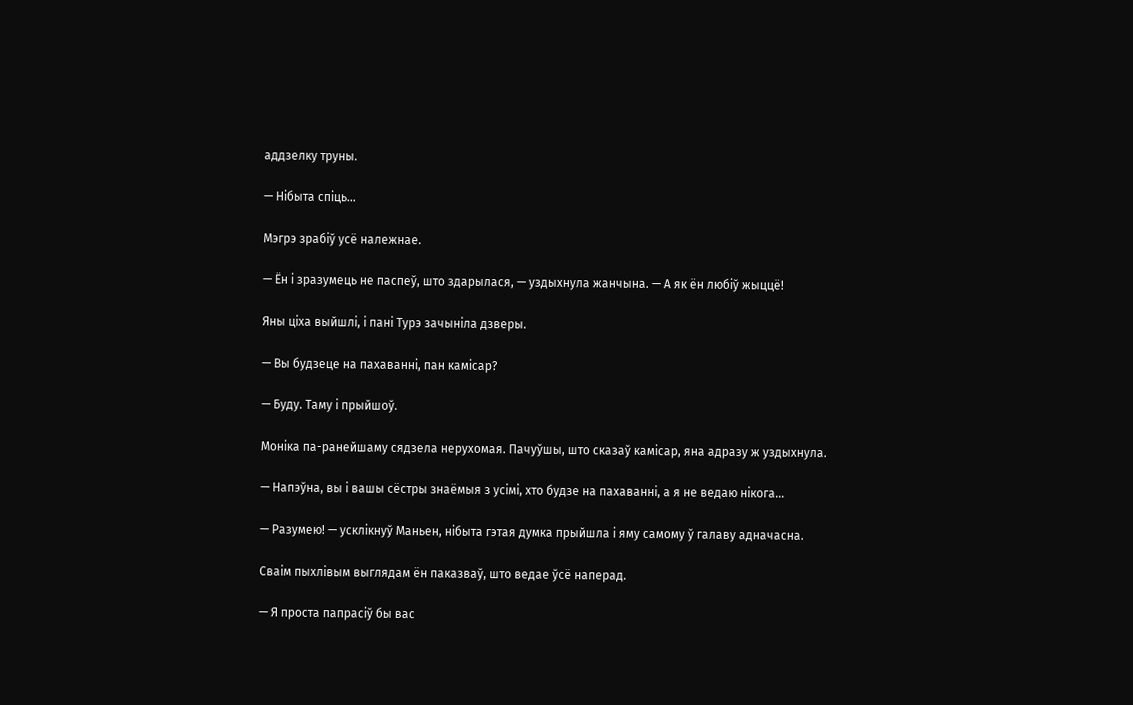аддзелку труны.

— Нібыта спіць...

Мэгрэ зрабіў усё належнае.

— Ён і зразумець не паспеў, што здарылася, — уздыхнула жанчына. — А як ён любіў жыццё!

Яны ціха выйшлі, і пані Турэ зачыніла дзверы.

— Вы будзеце на пахаванні, пан камісар?

— Буду. Таму і прыйшоў.

Моніка па-ранейшаму сядзела нерухомая. Пачуўшы, што сказаў камісар, яна адразу ж уздыхнула.

— Напэўна, вы і вашы сёстры знаёмыя з усімі, хто будзе на пахаванні, а я не ведаю нікога...

— Разумею! — усклікнуў Маньен, нібыта гэтая думка прыйшла і яму самому ў галаву адначасна.

Сваім пыхлівым выглядам ён паказваў, што ведае ўсё наперад.

— Я проста папрасіў бы вас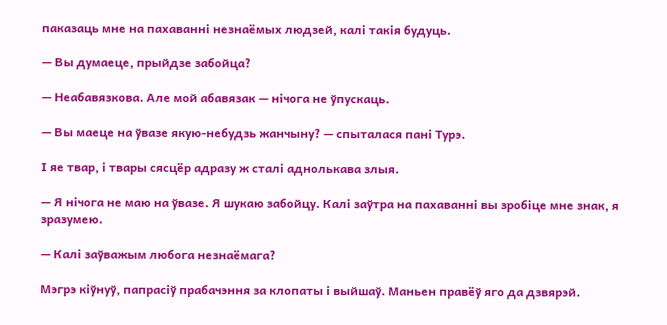паказаць мне на пахаванні незнаёмых людзей, калі такія будуць.

— Вы думаеце, прыйдзе забойца?

— Неабавязкова. Але мой абавязак — нічога не ўпускаць.

— Вы маеце на ўвазе якую-небудзь жанчыну? — спыталася пані Турэ.

І яе твар, і твары сясцёр адразу ж сталі аднолькава злыя.

— Я нічога не маю на ўвазе. Я шукаю забойцу. Калі заўтра на пахаванні вы зробіце мне знак, я зразумею.

— Калі заўважым любога незнаёмага?

Мэгрэ кіўнуў, папрасіў прабачэння за клопаты і выйшаў. Маньен правёў яго да дзвярэй.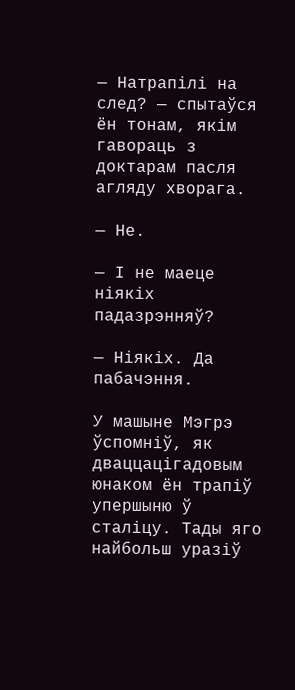— Натрапілі на след? — спытаўся ён тонам, якім гавораць з доктарам пасля агляду хворага.

— Не.

— І не маеце ніякіх падазрэнняў?

— Ніякіх. Да пабачэння.

У машыне Мэгрэ ўспомніў, як дваццацігадовым юнаком ён трапіў упершыню ў сталіцу. Тады яго найбольш уразіў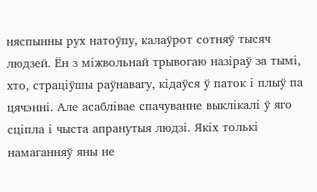няспынны рух натоўпу, калаўрот сотняў тысяч людзей. Ён з міжвольнай трывогаю назіраў за тымі, хто, страціўшы раўнавагу, кідаўся ў паток і плыў па цячэнні. Але асаблівае спачуванне выклікалі ў яго сціпла і чыста апранутыя людзі. Якіх толькі намаганняў яны не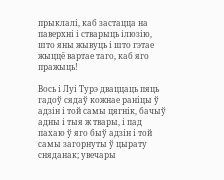прыклалі, каб застацца на паверхні і стварыць ілюзію, што яны жывуць і што гэтае жыццё вартае таго, каб яго пражыць!

Вось і Луі Турэ дваццаць пяць гадоў сядаў кожнае раніцы ў адзін і той самы цягнік, бачыў адны і тыя ж твары, і пад пахаю ў яго быў адзін і той самы загорнуты ў цырату сняданак; увечары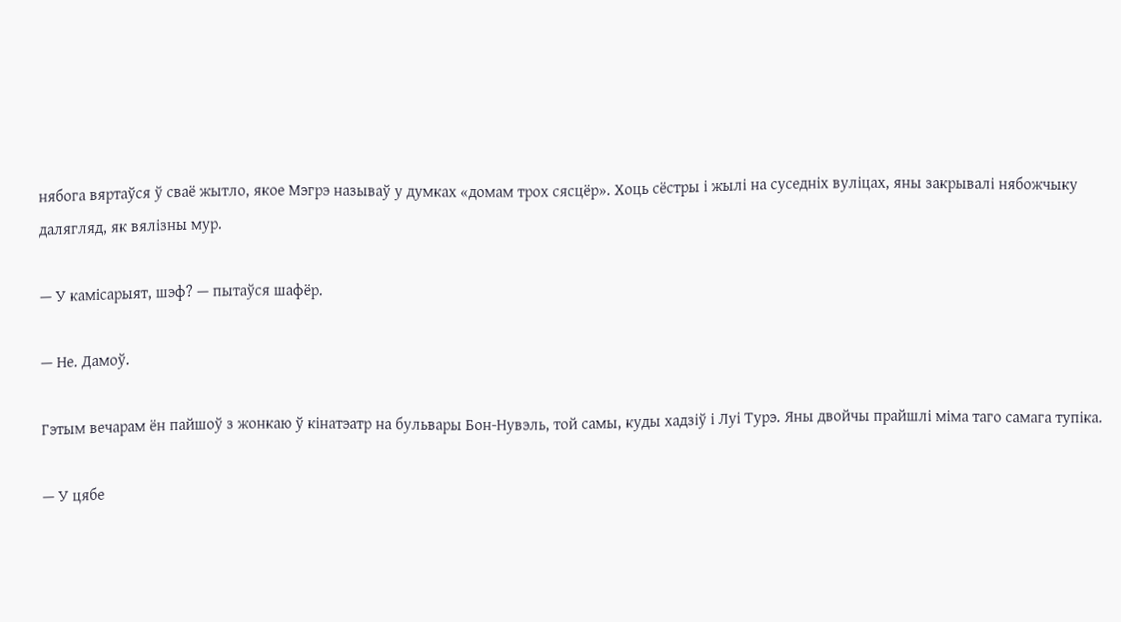нябога вяртаўся ў сваё жытло, якое Мэгрэ называў у думках «домам трох сясцёр». Хоць сёстры і жылі на суседніх вуліцах, яны закрывалі нябожчыку далягляд, як вялізны мур.

— У камісарыят, шэф? — пытаўся шафёр.

— Не. Дамоў.

Гэтым вечарам ён пайшоў з жонкаю ў кінатэатр на бульвары Бон-Нувэль, той самы, куды хадзіў і Луі Турэ. Яны двойчы прайшлі міма таго самага тупіка.

— У цябе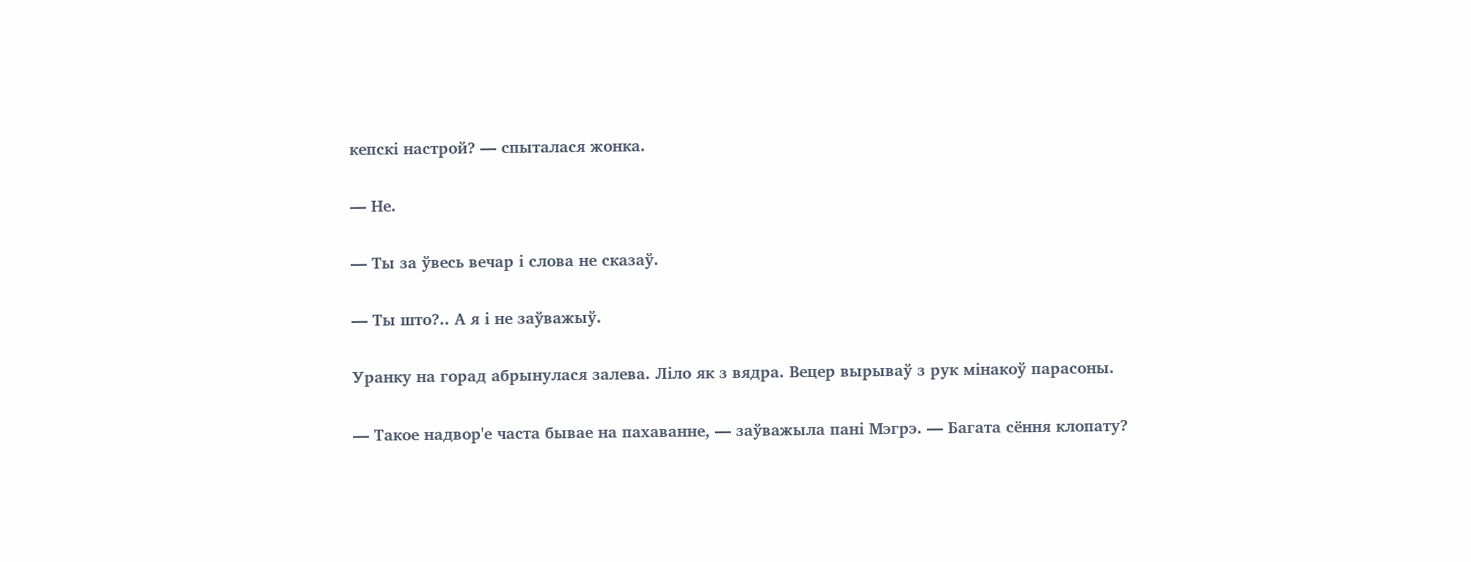кепскі настрой? — спыталася жонка.

— Не.

— Ты за ўвесь вечар і слова не сказаў.

— Ты што?.. А я і не заўважыў.

Уранку на горад абрынулася залева. Ліло як з вядра. Вецер вырываў з рук мінакоў парасоны.

— Такое надвор'е часта бывае на пахаванне, — заўважыла пані Мэгрэ. — Багата сёння клопату?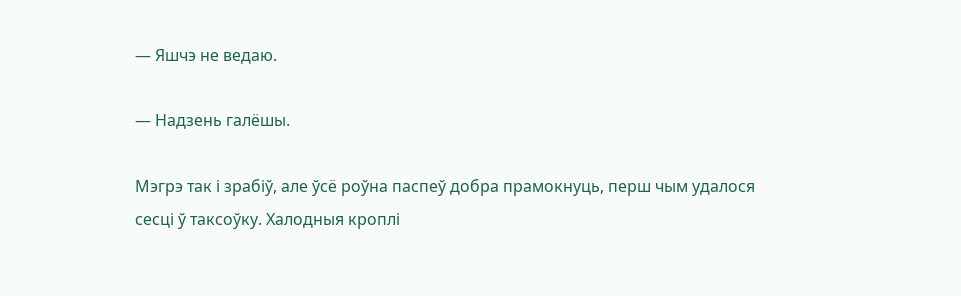— Яшчэ не ведаю.

— Надзень галёшы.

Мэгрэ так і зрабіў, але ўсё роўна паспеў добра прамокнуць, перш чым удалося сесці ў таксоўку. Халодныя кроплі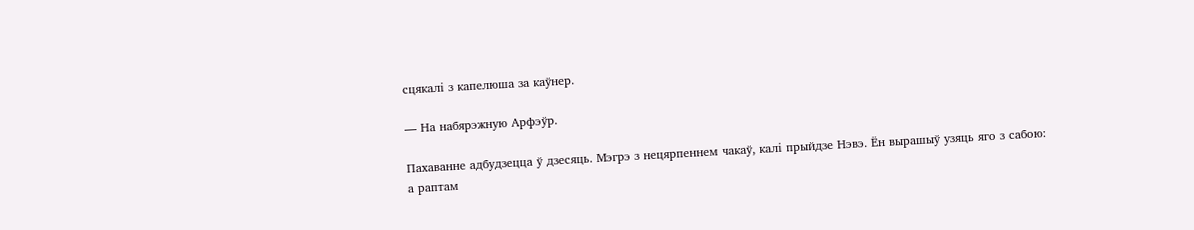сцякалі з капелюша за каўнер.

— На набярэжную Арфэўр.

Пахаванне адбудзецца ў дзесяць. Мэгрэ з нецярпеннем чакаў, калі прыйдзе Нэвэ. Ён вырашыў узяць яго з сабою: а раптам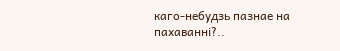каго-небудзь пазнае на пахаванні?..